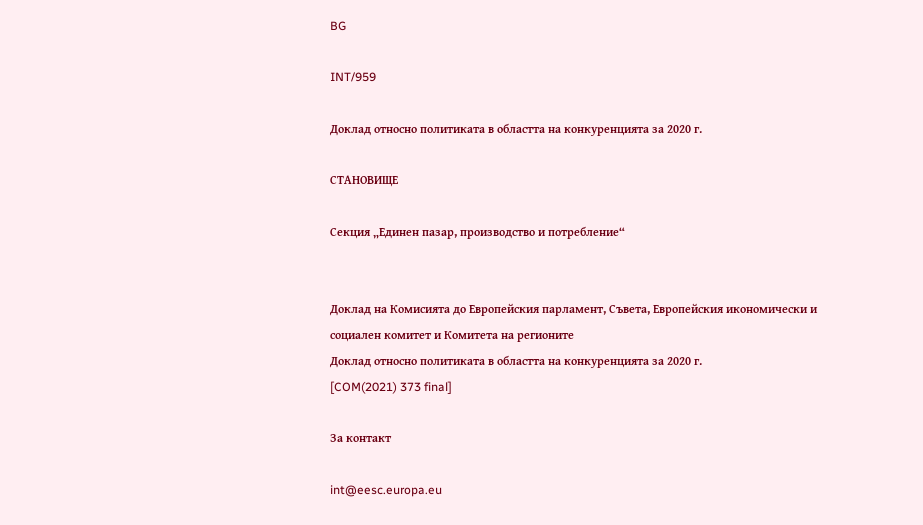BG

INT/959

Доклад относно политиката в областта на конкуренцията за 2020 г.

СТАНОВИЩЕ

Секция „Единен пазар, производство и потребление“


Доклад на Комисията до Европейския парламент, Съвета, Европейския икономически и социален комитет и Комитета на регионите
Доклад относно политиката в областта на конкуренцията за 2020 г.
[COM(2021) 373 final]

За контакт

int@eesc.europa.eu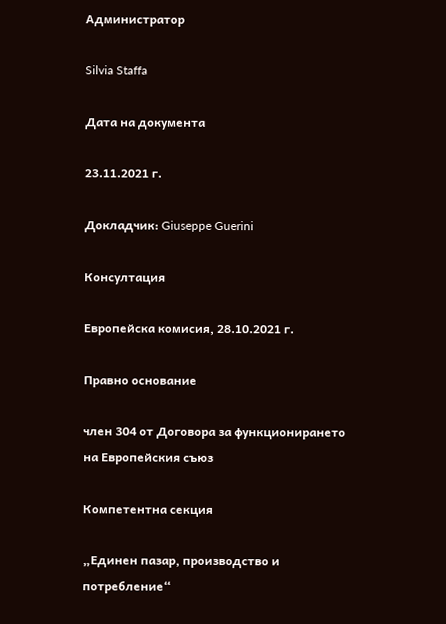Администратор

Silvia Staffa

Дата на документа

23.11.2021 г.

Докладчик: Giuseppe Guerini

Консултация

Европейска комисия, 28.10.2021 г.

Правно основание

член 304 от Договора за функционирането на Европейския съюз

Компетентна секция

„Единен пазар, производство и потребление“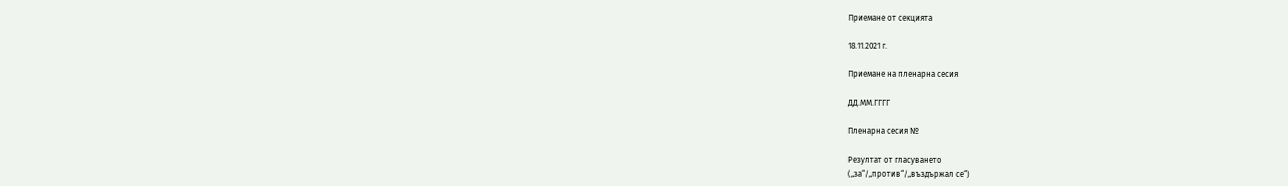Приемане от секцията

18.11.2021 г.

Приемане на пленарна сесия

ДД.ММ.ГГГГ

Пленарна сесия №

Резултат от гласуването
(„за“/„против“/„въздържал се“)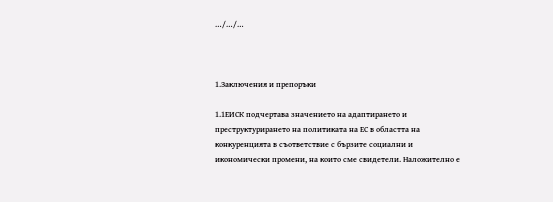…/…/…



1.Заключения и препоръки

1.1ЕИСК подчертава значението на адаптирането и преструктурирането на политиката на ЕС в областта на конкуренцията в съответствие с бързите социални и икономически промени, на които сме свидетели. Наложително е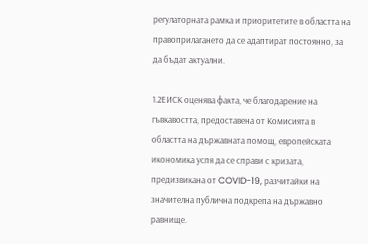регулаторната рамка и приоритетите в областта на правоприлагането да се адаптират постоянно, за да бъдат актуални.

1.2ЕИСК оценява факта, че благодарение на гъвкавостта, предоставена от Комисията в областта на държавната помощ, европейската икономика успя да се справи с кризата, предизвикана от COVID-19, разчитайки на значителна публична подкрепа на държавно равнище.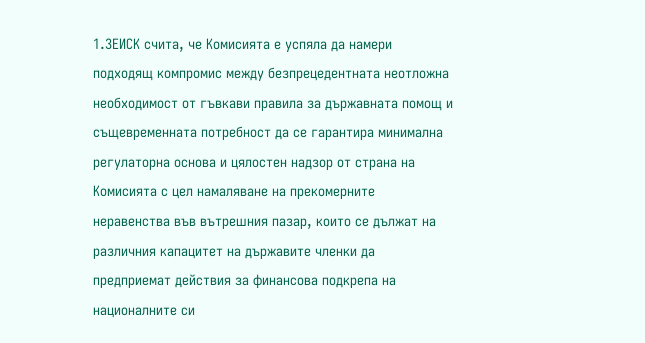1.3ЕИСК счита, че Комисията е успяла да намери подходящ компромис между безпрецедентната неотложна необходимост от гъвкави правила за държавната помощ и същевременната потребност да се гарантира минимална регулаторна основа и цялостен надзор от страна на Комисията с цел намаляване на прекомерните неравенства във вътрешния пазар, които се дължат на различния капацитет на държавите членки да предприемат действия за финансова подкрепа на националните си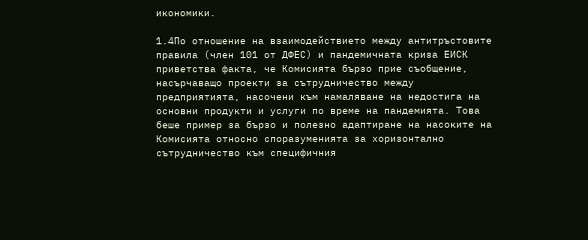икономики.

1.4По отношение на взаимодействието между антитръстовите правила (член 101 от ДФЕС) и пандемичната криза ЕИСК приветства факта, че Комисията бързо прие съобщение, насърчаващо проекти за сътрудничество между предприятията, насочени към намаляване на недостига на основни продукти и услуги по време на пандемията. Това беше пример за бързо и полезно адаптиране на насоките на Комисията относно споразуменията за хоризонтално сътрудничество към специфичния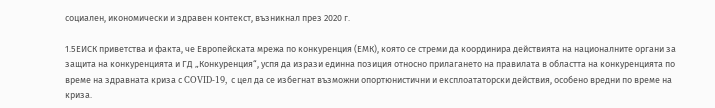социален, икономически и здравен контекст, възникнал през 2020 г.

1.5ЕИСК приветства и факта, че Европейската мрежа по конкуренция (ЕМК), която се стреми да координира действията на националните органи за защита на конкуренцията и ГД „Конкуренция“, успя да изрази единна позиция относно прилагането на правилата в областта на конкуренцията по време на здравната криза с COVID-19, с цел да се избегнат възможни опортюнистични и експлоататорски действия, особено вредни по време на криза.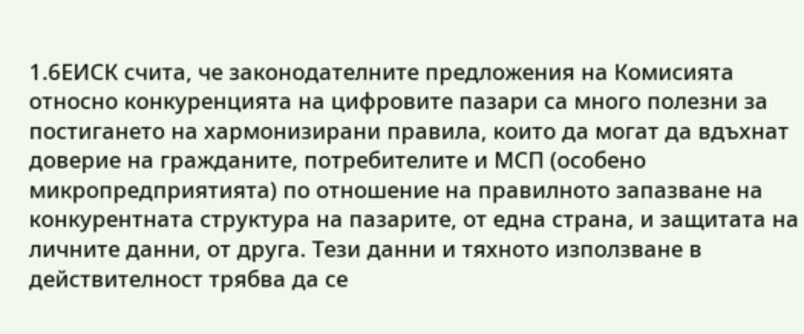1.6ЕИСК счита, че законодателните предложения на Комисията относно конкуренцията на цифровите пазари са много полезни за постигането на хармонизирани правила, които да могат да вдъхнат доверие на гражданите, потребителите и МСП (особено микропредприятията) по отношение на правилното запазване на конкурентната структура на пазарите, от една страна, и защитата на личните данни, от друга. Тези данни и тяхното използване в действителност трябва да се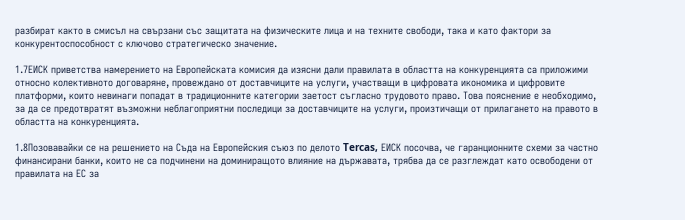разбират както в смисъл на свързани със защитата на физическите лица и на техните свободи, така и като фактори за конкурентоспособност с ключово стратегическо значение.

1.7ЕИСК приветства намерението на Европейската комисия да изясни дали правилата в областта на конкуренцията са приложими относно колективното договаряне, провеждано от доставчиците на услуги, участващи в цифровата икономика и цифровите платформи, които невинаги попадат в традиционните категории заетост съгласно трудовото право. Това пояснение е необходимо, за да се предотвратят възможни неблагоприятни последици за доставчиците на услуги, произтичащи от прилагането на правото в областта на конкуренцията.

1.8Позовавайки се на решението на Съда на Европейския съюз по делото Tercas, ЕИСК посочва, че гаранционните схеми за частно финансирани банки, които не са подчинени на доминиращото влияние на държавата, трябва да се разглеждат като освободени от правилата на ЕС за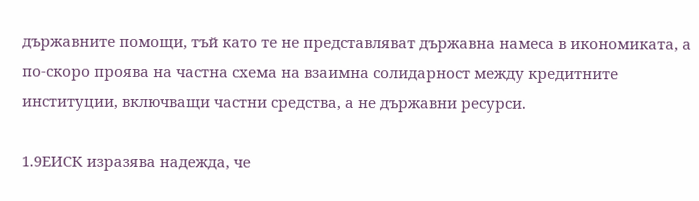държавните помощи, тъй като те не представляват държавна намеса в икономиката, а по-скоро проява на частна схема на взаимна солидарност между кредитните институции, включващи частни средства, а не държавни ресурси.

1.9ЕИСК изразява надежда, че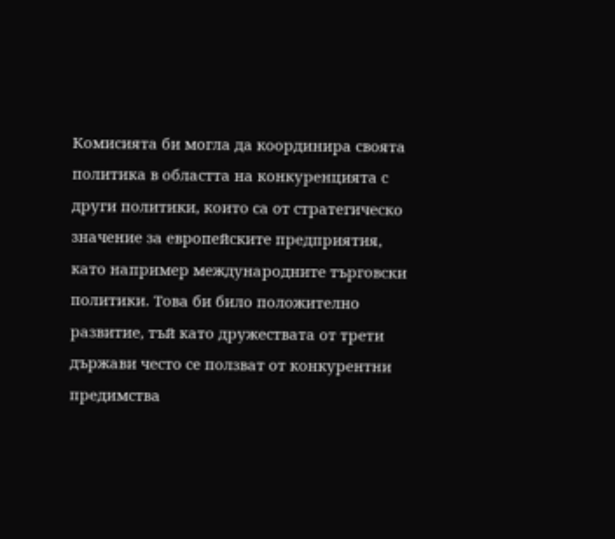Комисията би могла да координира своята политика в областта на конкуренцията с други политики, които са от стратегическо значение за европейските предприятия, като например международните търговски политики. Това би било положително развитие, тъй като дружествата от трети държави често се ползват от конкурентни предимства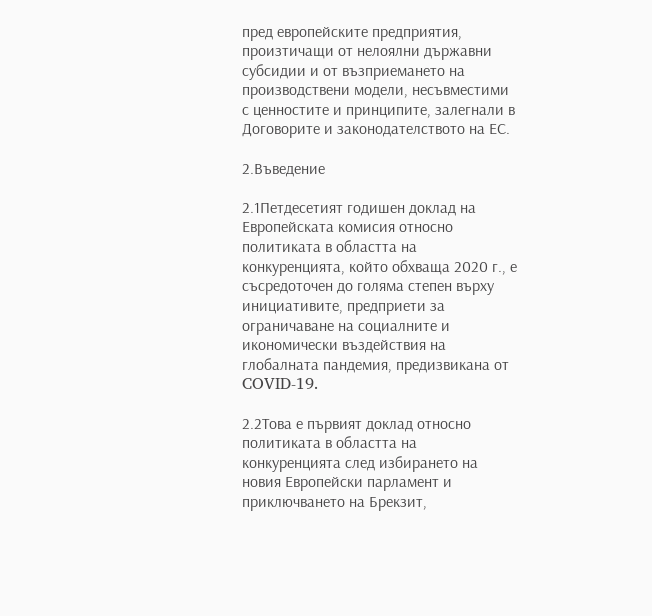пред европейските предприятия, произтичащи от нелоялни държавни субсидии и от възприемането на производствени модели, несъвместими с ценностите и принципите, залегнали в Договорите и законодателството на ЕС.

2.Въведение

2.1Петдесетият годишен доклад на Европейската комисия относно политиката в областта на конкуренцията, който обхваща 2020 г., е съсредоточен до голяма степен върху инициативите, предприети за ограничаване на социалните и икономически въздействия на глобалната пандемия, предизвикана от COVID-19.

2.2Това е първият доклад относно политиката в областта на конкуренцията след избирането на новия Европейски парламент и приключването на Брекзит,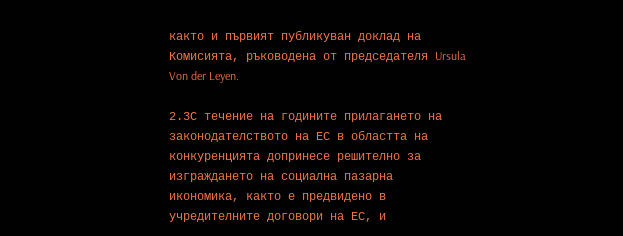както и първият публикуван доклад на Комисията, ръководена от председателя Ursula Von der Leyen.

2.3С течение на годините прилагането на законодателството на ЕС в областта на конкуренцията допринесе решително за изграждането на социална пазарна икономика, както е предвидено в учредителните договори на ЕС, и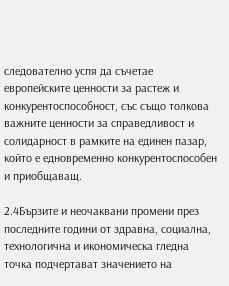следователно успя да съчетае европейските ценности за растеж и конкурентоспособност, със също толкова важните ценности за справедливост и солидарност в рамките на единен пазар, който е едновременно конкурентоспособен и приобщаващ.

2.4Бързите и неочаквани промени през последните години от здравна, социална, технологична и икономическа гледна точка подчертават значението на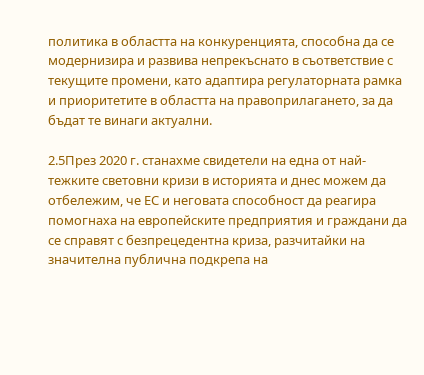политика в областта на конкуренцията, способна да се модернизира и развива непрекъснато в съответствие с текущите промени, като адаптира регулаторната рамка и приоритетите в областта на правоприлагането, за да бъдат те винаги актуални.

2.5През 2020 г. станахме свидетели на една от най-тежките световни кризи в историята и днес можем да отбележим, че ЕС и неговата способност да реагира помогнаха на европейските предприятия и граждани да се справят с безпрецедентна криза, разчитайки на значителна публична подкрепа на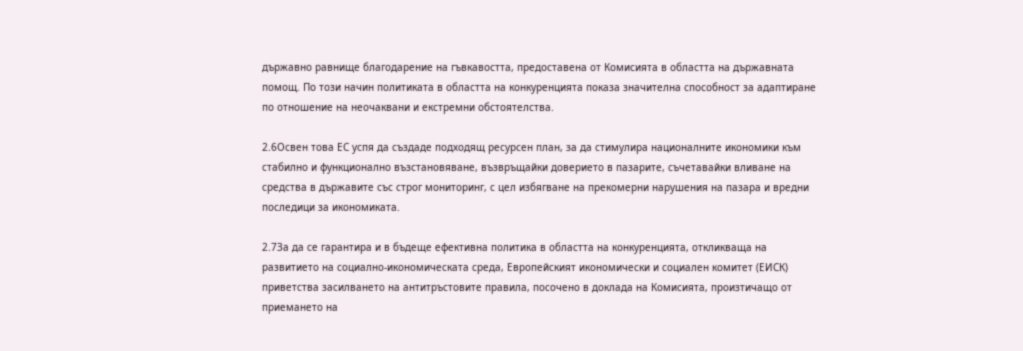държавно равнище благодарение на гъвкавостта, предоставена от Комисията в областта на държавната помощ. По този начин политиката в областта на конкуренцията показа значителна способност за адаптиране по отношение на неочаквани и екстремни обстоятелства.

2.6Освен това ЕС успя да създаде подходящ ресурсен план, за да стимулира националните икономики към стабилно и функционално възстановяване, възвръщайки доверието в пазарите, съчетавайки вливане на средства в държавите със строг мониторинг, с цел избягване на прекомерни нарушения на пазара и вредни последици за икономиката.

2.7За да се гарантира и в бъдеще ефективна политика в областта на конкуренцията, откликваща на развитието на социално-икономическата среда, Европейският икономически и социален комитет (ЕИСК) приветства засилването на антитръстовите правила, посочено в доклада на Комисията, произтичащо от приемането на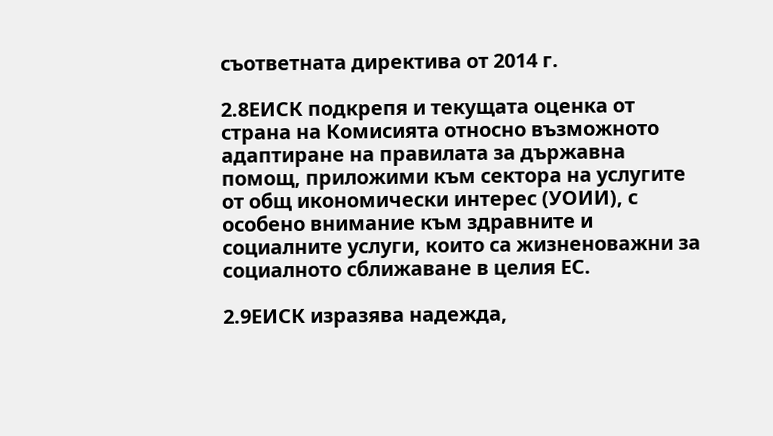съответната директива от 2014 г.

2.8ЕИСК подкрепя и текущата оценка от страна на Комисията относно възможното адаптиране на правилата за държавна помощ, приложими към сектора на услугите от общ икономически интерес (УОИИ), с особено внимание към здравните и социалните услуги, които са жизненоважни за социалното сближаване в целия ЕС.

2.9ЕИСК изразява надежда,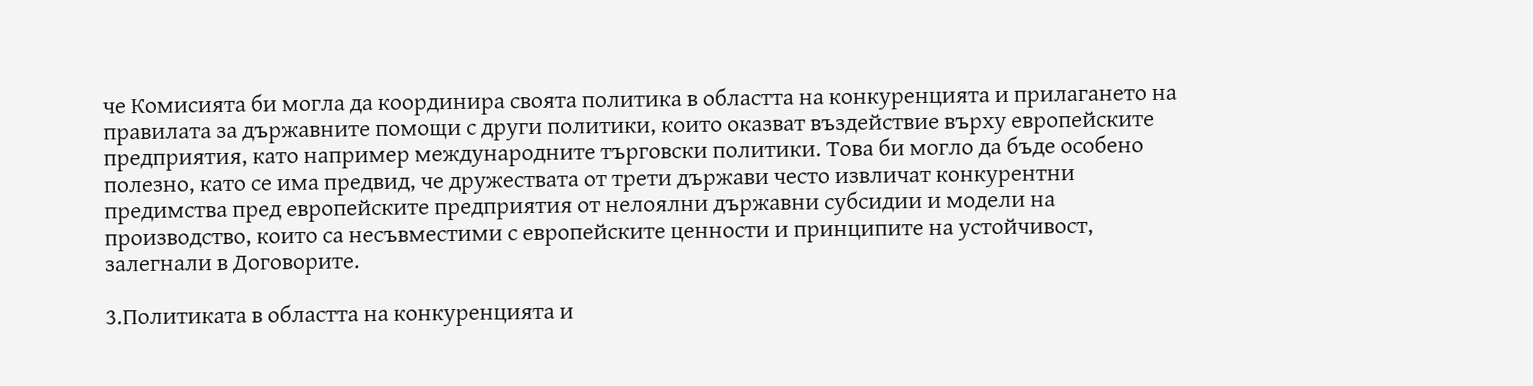че Комисията би могла да координира своята политика в областта на конкуренцията и прилагането на правилата за държавните помощи с други политики, които оказват въздействие върху европейските предприятия, като например международните търговски политики. Това би могло да бъде особено полезно, като се има предвид, че дружествата от трети държави често извличат конкурентни предимства пред европейските предприятия от нелоялни държавни субсидии и модели на производство, които са несъвместими с европейските ценности и принципите на устойчивост, залегнали в Договорите.

3.Политиката в областта на конкуренцията и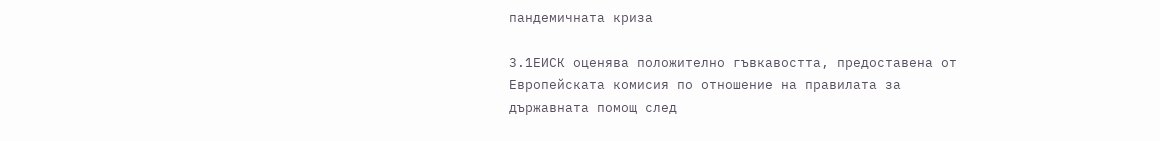пандемичната криза

3.1ЕИСК оценява положително гъвкавостта, предоставена от Европейската комисия по отношение на правилата за държавната помощ след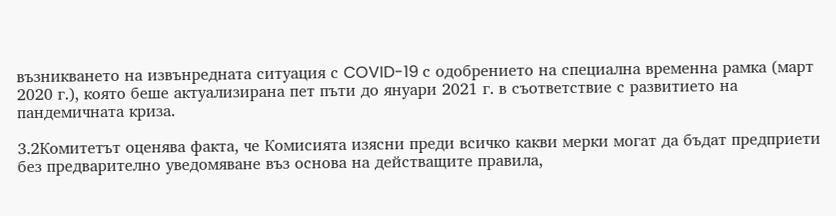възникването на извънредната ситуация с COVID-19 с одобрението на специална временна рамка (март 2020 г.), която беше актуализирана пет пъти до януари 2021 г. в съответствие с развитието на пандемичната криза.

3.2Комитетът оценява факта, че Комисията изясни преди всичко какви мерки могат да бъдат предприети без предварително уведомяване въз основа на действащите правила,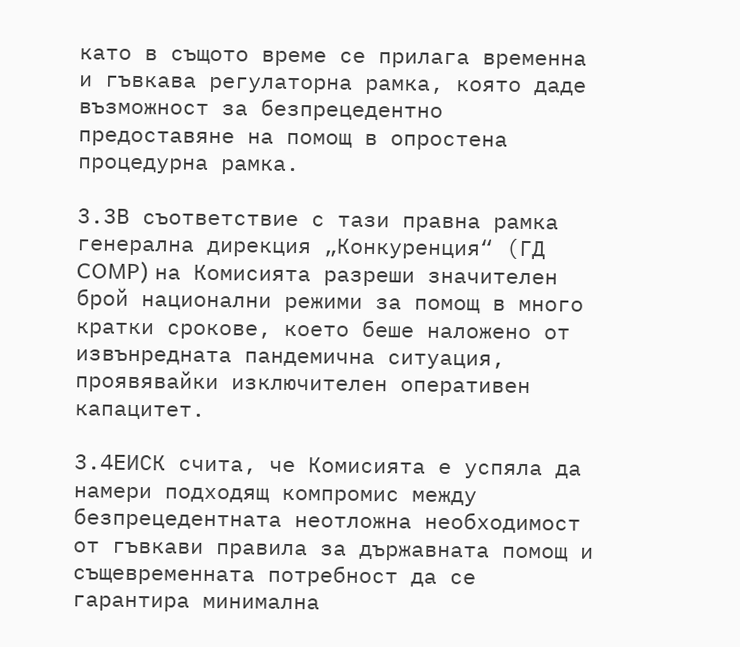като в същото време се прилага временна и гъвкава регулаторна рамка, която даде възможност за безпрецедентно предоставяне на помощ в опростена процедурна рамка.

3.3В съответствие с тази правна рамка генерална дирекция „Конкуренция“ (ГД COMP) на Комисията разреши значителен брой национални режими за помощ в много кратки срокове, което беше наложено от извънредната пандемична ситуация, проявявайки изключителен оперативен капацитет.

3.4ЕИСК счита, че Комисията е успяла да намери подходящ компромис между безпрецедентната неотложна необходимост от гъвкави правила за държавната помощ и същевременната потребност да се гарантира минимална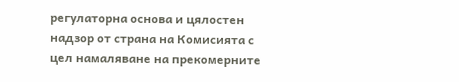регулаторна основа и цялостен надзор от страна на Комисията с цел намаляване на прекомерните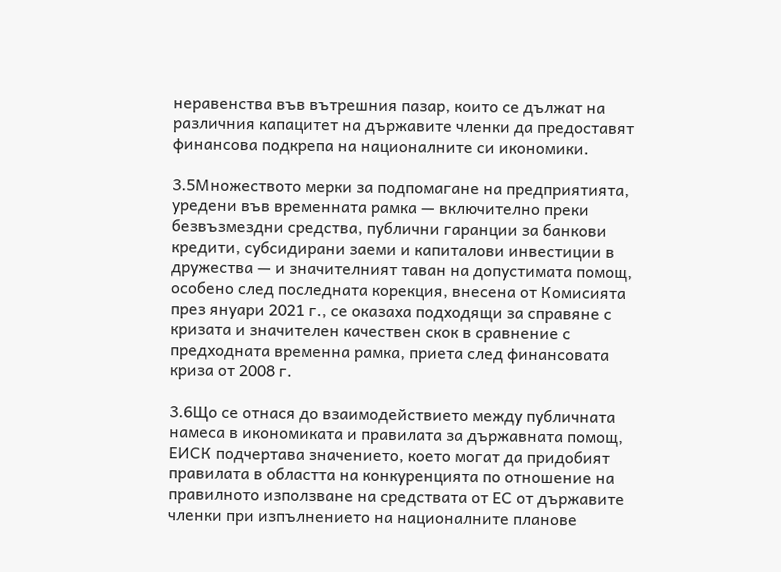неравенства във вътрешния пазар, които се дължат на различния капацитет на държавите членки да предоставят финансова подкрепа на националните си икономики.

3.5Множеството мерки за подпомагане на предприятията, уредени във временната рамка — включително преки безвъзмездни средства, публични гаранции за банкови кредити, субсидирани заеми и капиталови инвестиции в дружества — и значителният таван на допустимата помощ, особено след последната корекция, внесена от Комисията през януари 2021 г., се оказаха подходящи за справяне с кризата и значителен качествен скок в сравнение с предходната временна рамка, приета след финансовата криза от 2008 г.

3.6Що се отнася до взаимодействието между публичната намеса в икономиката и правилата за държавната помощ, ЕИСК подчертава значението, което могат да придобият правилата в областта на конкуренцията по отношение на правилното използване на средствата от ЕС от държавите членки при изпълнението на националните планове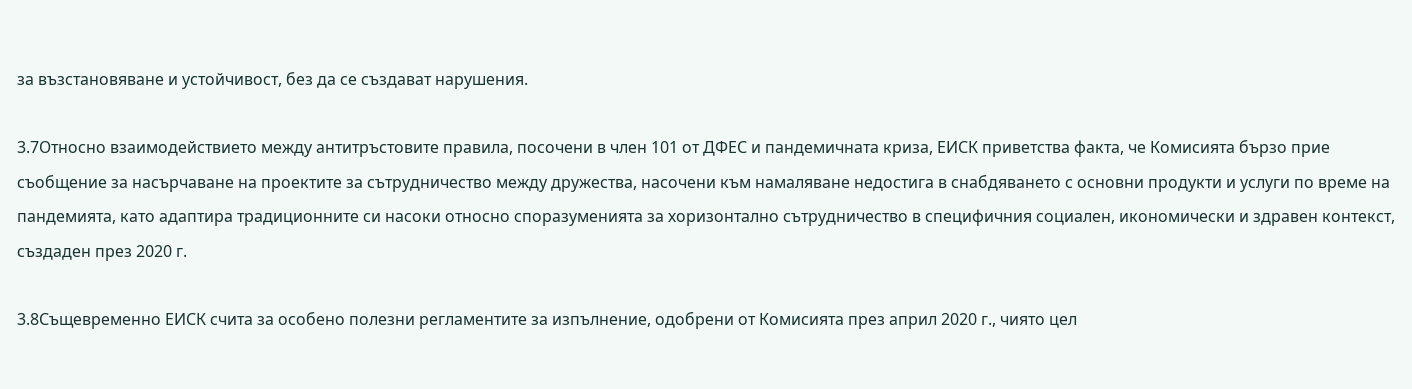за възстановяване и устойчивост, без да се създават нарушения.

3.7Относно взаимодействието между антитръстовите правила, посочени в член 101 от ДФЕС и пандемичната криза, ЕИСК приветства факта, че Комисията бързо прие съобщение за насърчаване на проектите за сътрудничество между дружества, насочени към намаляване недостига в снабдяването с основни продукти и услуги по време на пандемията, като адаптира традиционните си насоки относно споразуменията за хоризонтално сътрудничество в специфичния социален, икономически и здравен контекст, създаден през 2020 г.

3.8Същевременно ЕИСК счита за особено полезни регламентите за изпълнение, одобрени от Комисията през април 2020 г., чиято цел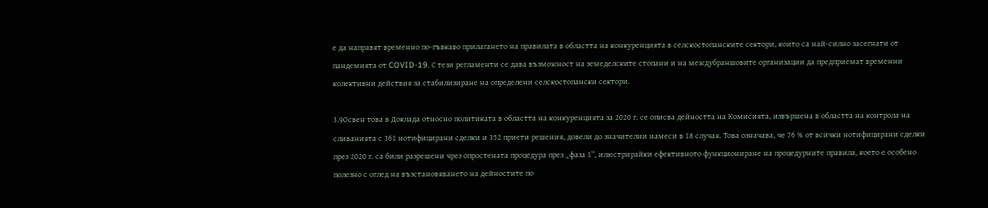е да направят временно по-гъвкаво прилагането на правилата в областта на конкуренцията в селскостопанските сектори, които са най‑силно засегнати от пандемията от COVID-19. С тези регламенти се дава възможност на земеделските стопани и на междубраншовите организации да предприемат временни колективни действия за стабилизиране на определени селскостопански сектори.

3.9Освен това в Доклада относно политиката в областта на конкуренцията за 2020 г. се описва дейността на Комисията, извършена в областта на контрола на сливанията с 361 нотифицирани сделки и 352 приети решения, довели до значителни намеси в 18 случая. Това означава, че 76 % от всички нотифицирани сделки през 2020 г. са били разрешени чрез опростената процедура през „фаза 1“, илюстрирайки ефективното функциониране на процедурните правила, което е особено полезно с оглед на възстановяването на дейностите по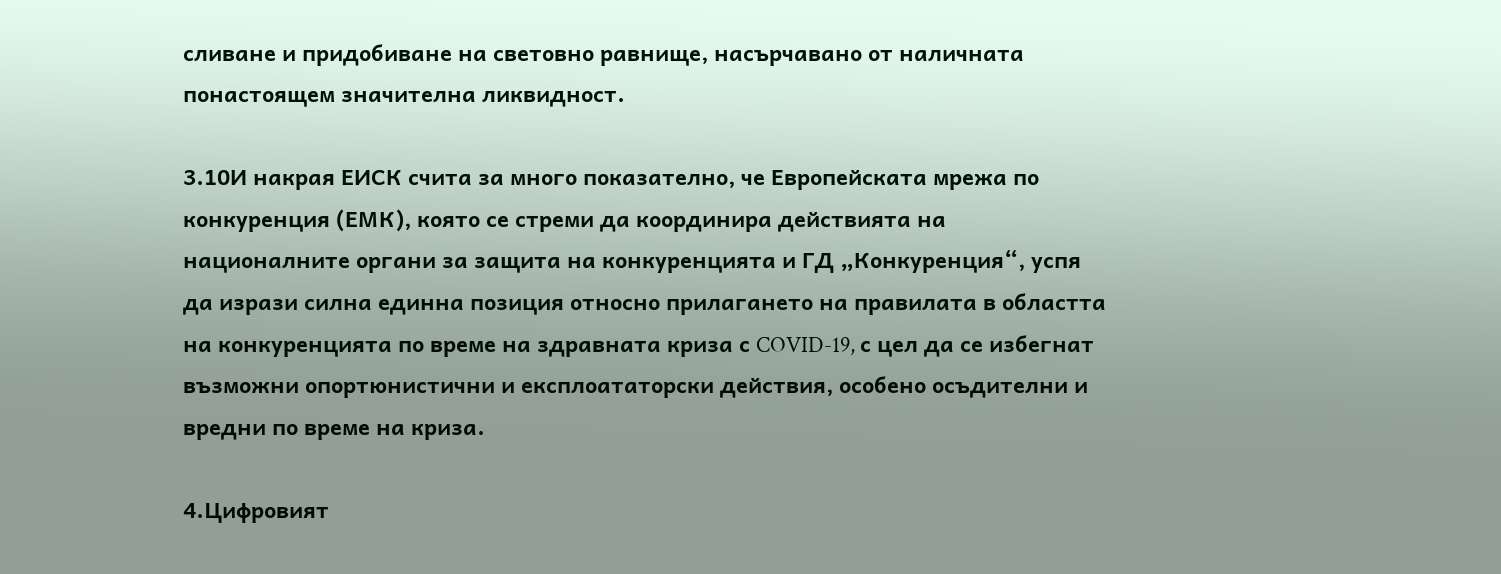сливане и придобиване на световно равнище, насърчавано от наличната понастоящем значителна ликвидност.

3.10И накрая ЕИСК счита за много показателно, че Европейската мрежа по конкуренция (ЕМК), която се стреми да координира действията на националните органи за защита на конкуренцията и ГД „Конкуренция“, успя да изрази силна единна позиция относно прилагането на правилата в областта на конкуренцията по време на здравната криза с COVID-19, с цел да се избегнат възможни опортюнистични и експлоататорски действия, особено осъдителни и вредни по време на криза.

4.Цифровият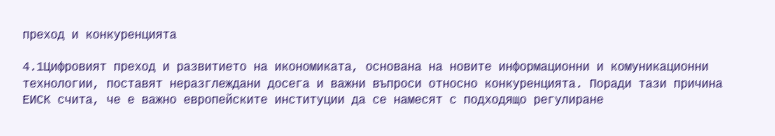преход и конкуренцията

4.1Цифровият преход и развитието на икономиката, основана на новите информационни и комуникационни технологии, поставят неразглеждани досега и важни въпроси относно конкуренцията. Поради тази причина ЕИСК счита, че е важно европейските институции да се намесят с подходящо регулиране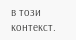в този контекст.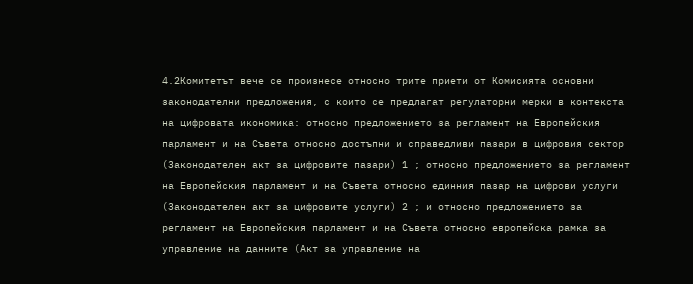4.2Комитетът вече се произнесе относно трите приети от Комисията основни законодателни предложения, с които се предлагат регулаторни мерки в контекста на цифровата икономика: относно предложението за регламент на Европейския парламент и на Съвета относно достъпни и справедливи пазари в цифровия сектор (Законодателен акт за цифровите пазари) 1 ; относно предложението за регламент на Европейския парламент и на Съвета относно единния пазар на цифрови услуги (Законодателен акт за цифровите услуги) 2 ; и относно предложението за регламент на Европейския парламент и на Съвета относно европейска рамка за управление на данните (Акт за управление на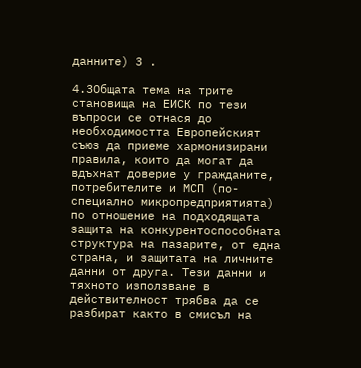данните) 3 .

4.3Общата тема на трите становища на ЕИСК по тези въпроси се отнася до необходимостта Европейският съюз да приеме хармонизирани правила, които да могат да вдъхнат доверие у гражданите, потребителите и МСП (по-специално микропредприятията) по отношение на подходящата защита на конкурентоспособната структура на пазарите, от една страна, и защитата на личните данни от друга. Тези данни и тяхното използване в действителност трябва да се разбират както в смисъл на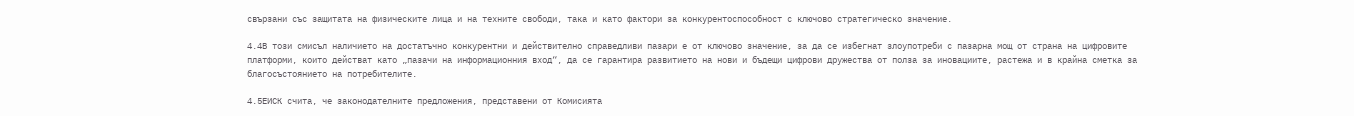свързани със защитата на физическите лица и на техните свободи, така и като фактори за конкурентоспособност с ключово стратегическо значение.

4.4В този смисъл наличието на достатъчно конкурентни и действително справедливи пазари е от ключово значение, за да се избегнат злоупотреби с пазарна мощ от страна на цифровите платформи, които действат като „пазачи на информационния вход“, да се гарантира развитието на нови и бъдещи цифрови дружества от полза за иновациите, растежа и в крайна сметка за благосъстоянието на потребителите.

4.5ЕИСК счита, че законодателните предложения, представени от Комисията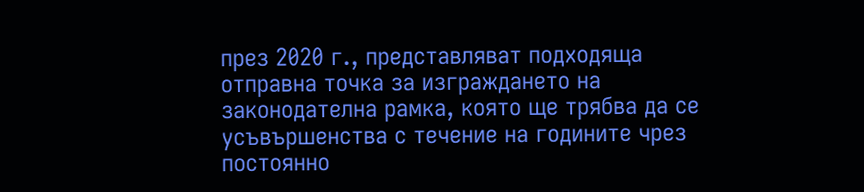през 2020 г., представляват подходяща отправна точка за изграждането на законодателна рамка, която ще трябва да се усъвършенства с течение на годините чрез постоянно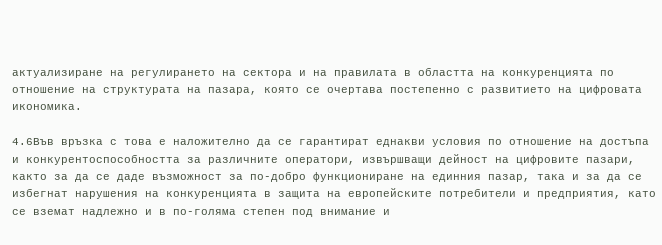актуализиране на регулирането на сектора и на правилата в областта на конкуренцията по отношение на структурата на пазара, която се очертава постепенно с развитието на цифровата икономика.

4.6Във връзка с това е наложително да се гарантират еднакви условия по отношение на достъпа и конкурентоспособността за различните оператори, извършващи дейност на цифровите пазари, както за да се даде възможност за по-добро функциониране на единния пазар, така и за да се избегнат нарушения на конкуренцията в защита на европейските потребители и предприятия, като се вземат надлежно и в по-голяма степен под внимание и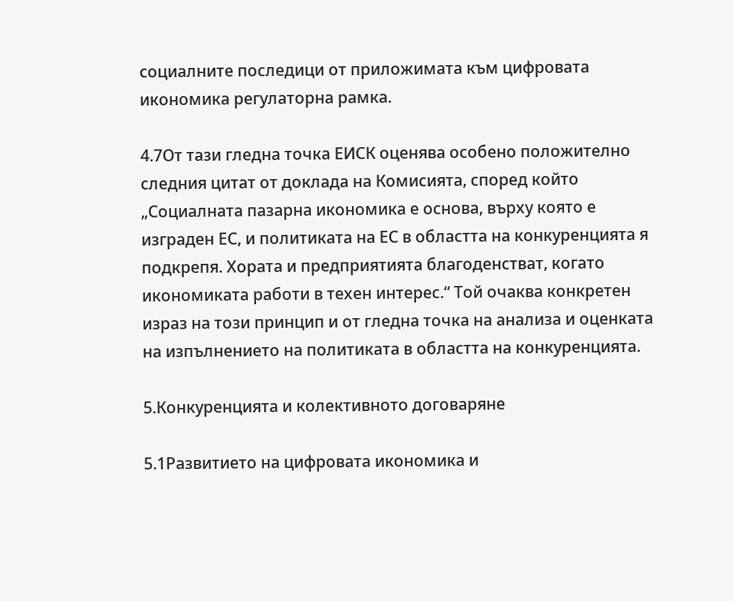социалните последици от приложимата към цифровата икономика регулаторна рамка.

4.7От тази гледна точка ЕИСК оценява особено положително следния цитат от доклада на Комисията, според който „Социалната пазарна икономика е основа, върху която е изграден ЕС, и политиката на ЕС в областта на конкуренцията я подкрепя. Хората и предприятията благоденстват, когато икономиката работи в техен интерес.“ Той очаква конкретен израз на този принцип и от гледна точка на анализа и оценката на изпълнението на политиката в областта на конкуренцията.

5.Конкуренцията и колективното договаряне

5.1Развитието на цифровата икономика и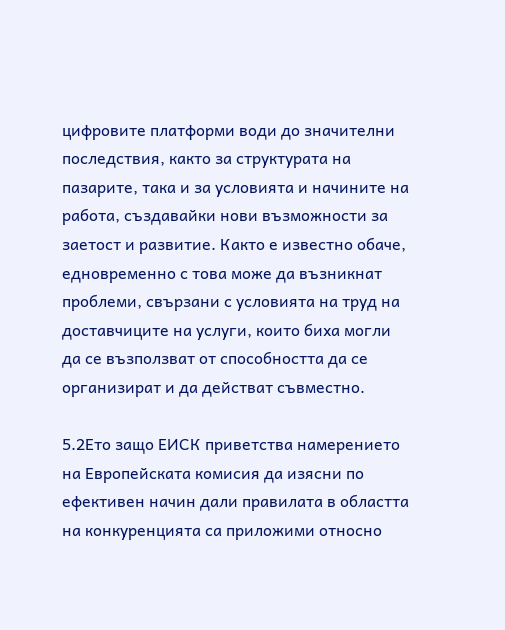цифровите платформи води до значителни последствия, както за структурата на пазарите, така и за условията и начините на работа, създавайки нови възможности за заетост и развитие. Както е известно обаче, едновременно с това може да възникнат проблеми, свързани с условията на труд на доставчиците на услуги, които биха могли да се възползват от способността да се организират и да действат съвместно.

5.2Ето защо ЕИСК приветства намерението на Европейската комисия да изясни по ефективен начин дали правилата в областта на конкуренцията са приложими относно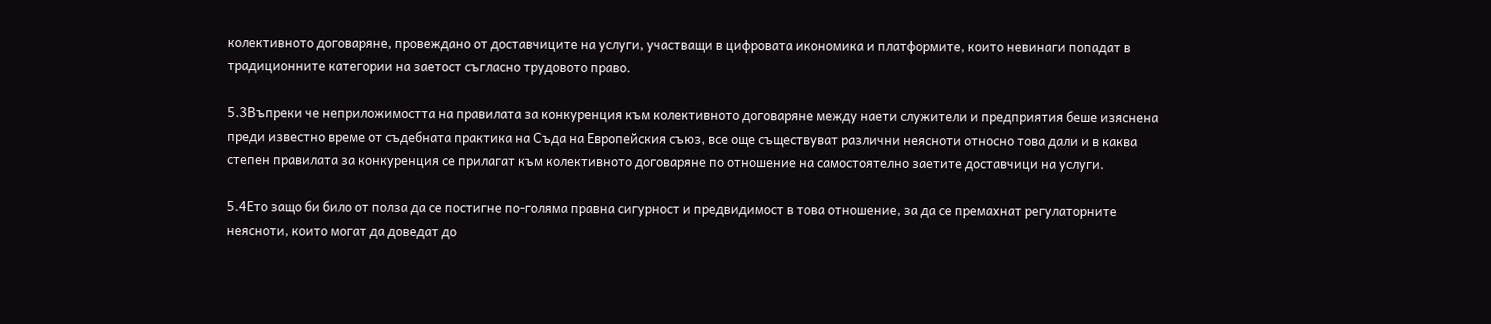колективното договаряне, провеждано от доставчиците на услуги, участващи в цифровата икономика и платформите, които невинаги попадат в традиционните категории на заетост съгласно трудовото право.

5.3Въпреки че неприложимостта на правилата за конкуренция към колективното договаряне между наети служители и предприятия беше изяснена преди известно време от съдебната практика на Съда на Европейския съюз, все още съществуват различни неясноти относно това дали и в каква степен правилата за конкуренция се прилагат към колективното договаряне по отношение на самостоятелно заетите доставчици на услуги.

5.4Ето защо би било от полза да се постигне по-голяма правна сигурност и предвидимост в това отношение, за да се премахнат регулаторните неясноти, които могат да доведат до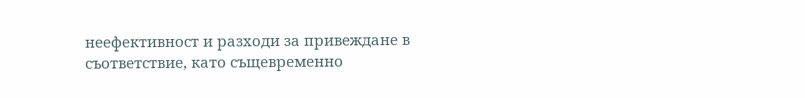неефективност и разходи за привеждане в съответствие, като същевременно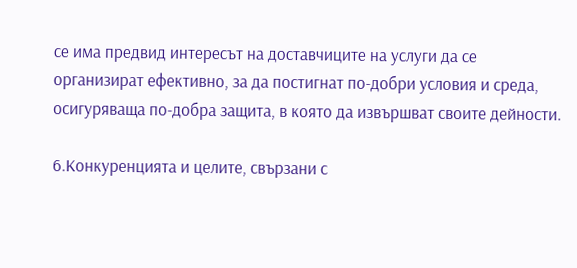се има предвид интересът на доставчиците на услуги да се организират ефективно, за да постигнат по-добри условия и среда, осигуряваща по-добра защита, в която да извършват своите дейности.

6.Конкуренцията и целите, свързани с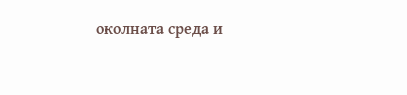околната среда и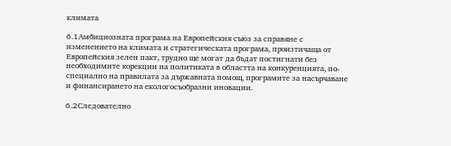климата

6.1Амбициозната програма на Европейския съюз за справяне с изменението на климата и стратегическата програма, произтичаща от Европейския зелен пакт, трудно ще могат да бъдат постигнати без необходимите корекции на политиката в областта на конкуренцията, по-специално на правилата за държавната помощ, програмите за насърчаване и финансирането на екологосъобразни иновации.

6.2Следователно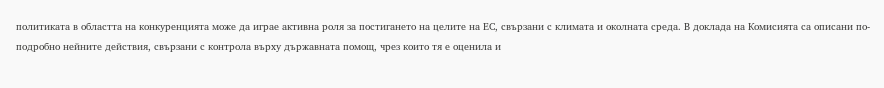политиката в областта на конкуренцията може да играе активна роля за постигането на целите на ЕС, свързани с климата и околната среда. В доклада на Комисията са описани по-подробно нейните действия, свързани с контрола върху държавната помощ, чрез които тя е оценила и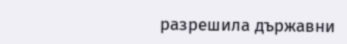разрешила държавни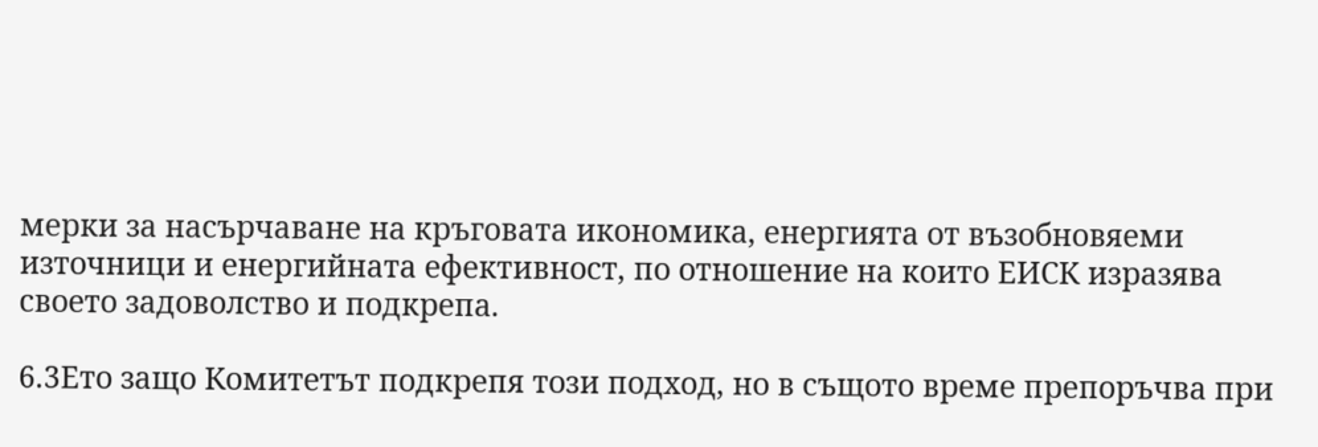мерки за насърчаване на кръговата икономика, енергията от възобновяеми източници и енергийната ефективност, по отношение на които ЕИСК изразява своето задоволство и подкрепа.

6.3Ето защо Комитетът подкрепя този подход, но в същото време препоръчва при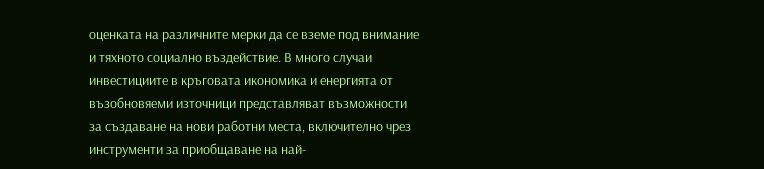оценката на различните мерки да се вземе под внимание и тяхното социално въздействие. В много случаи инвестициите в кръговата икономика и енергията от възобновяеми източници представляват възможности за създаване на нови работни места, включително чрез инструменти за приобщаване на най-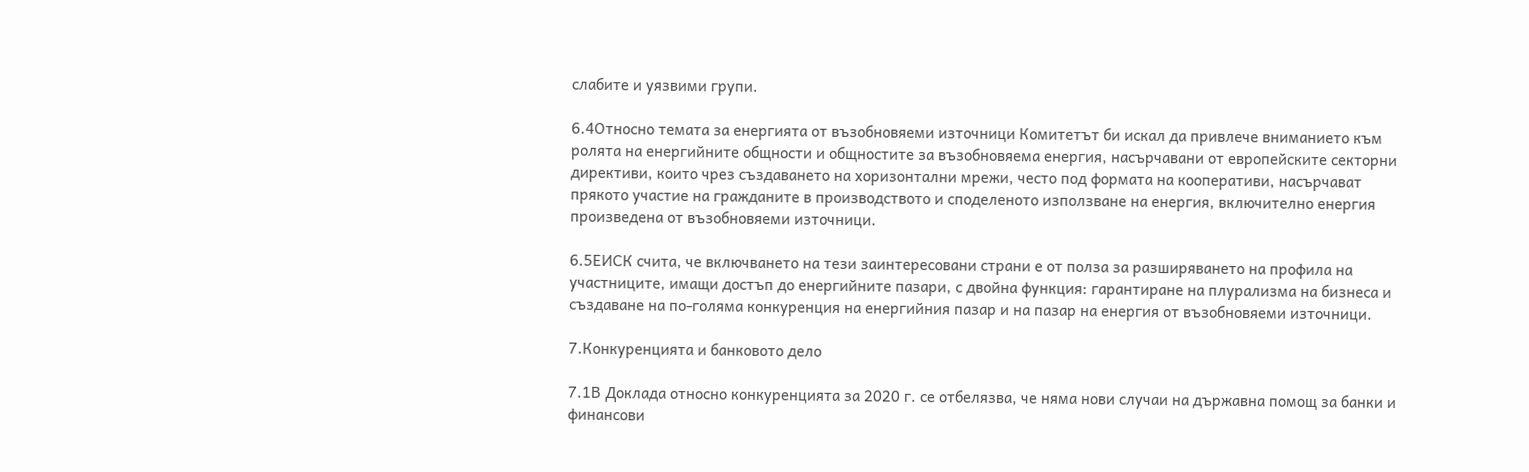слабите и уязвими групи.

6.4Относно темата за енергията от възобновяеми източници Комитетът би искал да привлече вниманието към ролята на енергийните общности и общностите за възобновяема енергия, насърчавани от европейските секторни директиви, които чрез създаването на хоризонтални мрежи, често под формата на кооперативи, насърчават прякото участие на гражданите в производството и споделеното използване на енергия, включително енергия произведена от възобновяеми източници.

6.5ЕИСК счита, че включването на тези заинтересовани страни е от полза за разширяването на профила на участниците, имащи достъп до енергийните пазари, с двойна функция: гарантиране на плурализма на бизнеса и създаване на по-голяма конкуренция на енергийния пазар и на пазар на енергия от възобновяеми източници.

7.Конкуренцията и банковото дело

7.1В Доклада относно конкуренцията за 2020 г. се отбелязва, че няма нови случаи на държавна помощ за банки и финансови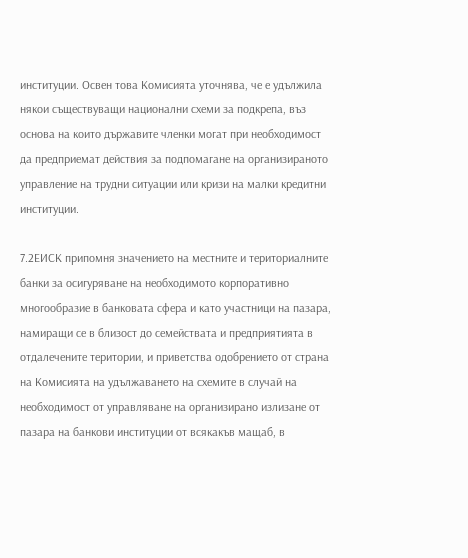институции. Освен това Комисията уточнява, че е удължила някои съществуващи национални схеми за подкрепа, въз основа на които държавите членки могат при необходимост да предприемат действия за подпомагане на организираното управление на трудни ситуации или кризи на малки кредитни институции.

7.2ЕИСК припомня значението на местните и териториалните банки за осигуряване на необходимото корпоративно многообразие в банковата сфера и като участници на пазара, намиращи се в близост до семействата и предприятията в отдалечените територии, и приветства одобрението от страна на Комисията на удължаването на схемите в случай на необходимост от управляване на организирано излизане от пазара на банкови институции от всякакъв мащаб, в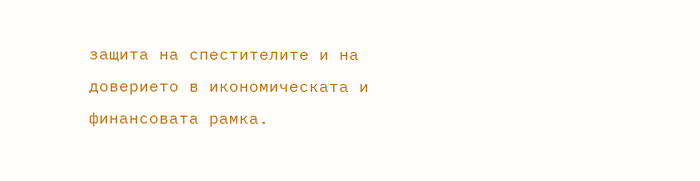защита на спестителите и на доверието в икономическата и финансовата рамка.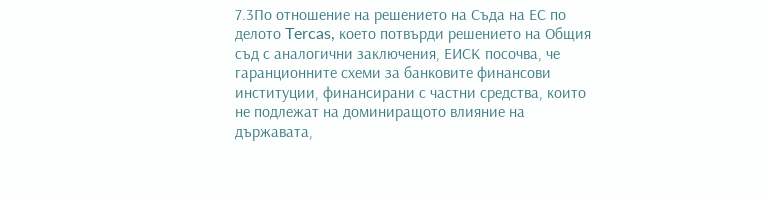7.3По отношение на решението на Съда на ЕС по делото Tercas, което потвърди решението на Общия съд с аналогични заключения, ЕИСК посочва, че гаранционните схеми за банковите финансови институции, финансирани с частни средства, които не подлежат на доминиращото влияние на държавата,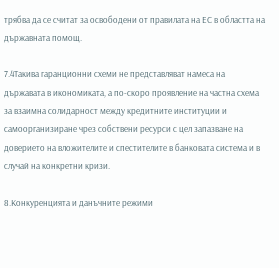трябва да се считат за освободени от правилата на ЕС в областта на държавната помощ.

7.4Такива гаранционни схеми не представляват намеса на държавата в икономиката, а по-скоро проявление на частна схема за взаимна солидарност между кредитните институции и самоорганизиране чрез собствени ресурси с цел запазване на доверието на вложителите и спестителите в банковата система и в случай на конкретни кризи.

8.Конкуренцията и данъчните режими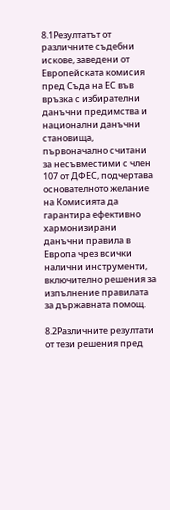8.1Резултатът от различните съдебни искове, заведени от Европейската комисия пред Съда на ЕС във връзка с избирателни данъчни предимства и национални данъчни становища, първоначално считани за несъвместими с член 107 от ДФЕС, подчертава основателното желание на Комисията да гарантира ефективно хармонизирани данъчни правила в Европа чрез всички налични инструменти, включително решения за изпълнение правилата за държавната помощ.

8.2Различните резултати от тези решения пред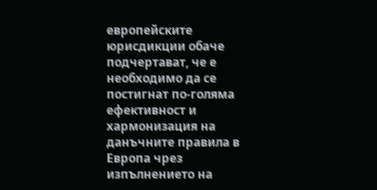европейските юрисдикции обаче подчертават, че е необходимо да се постигнат по-голяма ефективност и хармонизация на данъчните правила в Европа чрез изпълнението на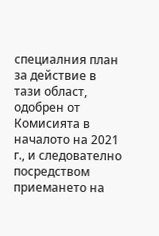специалния план за действие в тази област, одобрен от Комисията в началото на 2021 г., и следователно посредством приемането на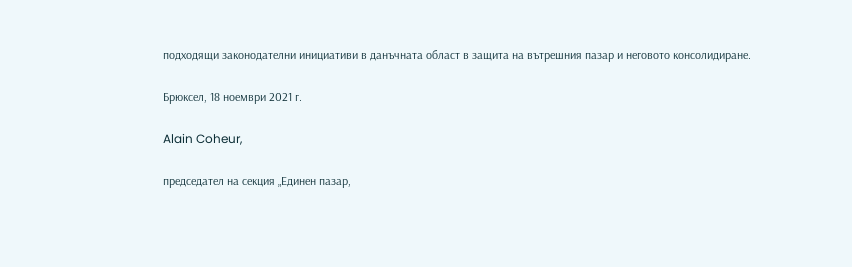подходящи законодателни инициативи в данъчната област в защита на вътрешния пазар и неговото консолидиране.

Брюксел, 18 ноември 2021 г.

Alain Coheur,

председател на секция „Единен пазар,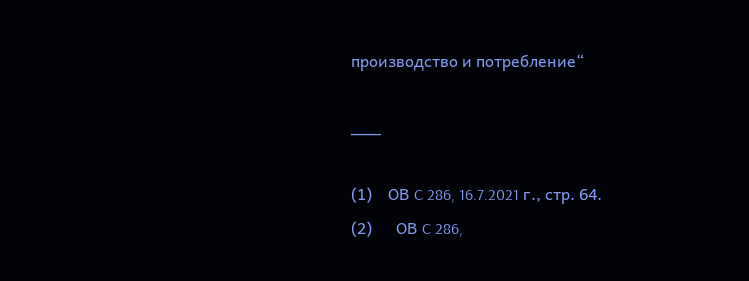производство и потребление“

___

(1)    ОВ C 286, 16.7.2021 г., стр. 64.
(2)      ОВ C 286,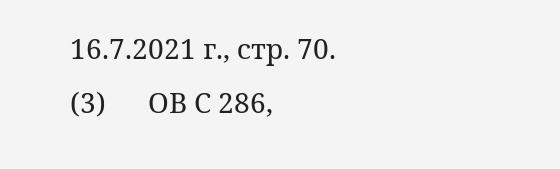16.7.2021 г., стp. 70.
(3)      ОВ C 286,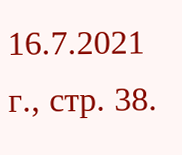16.7.2021 г., стp. 38.